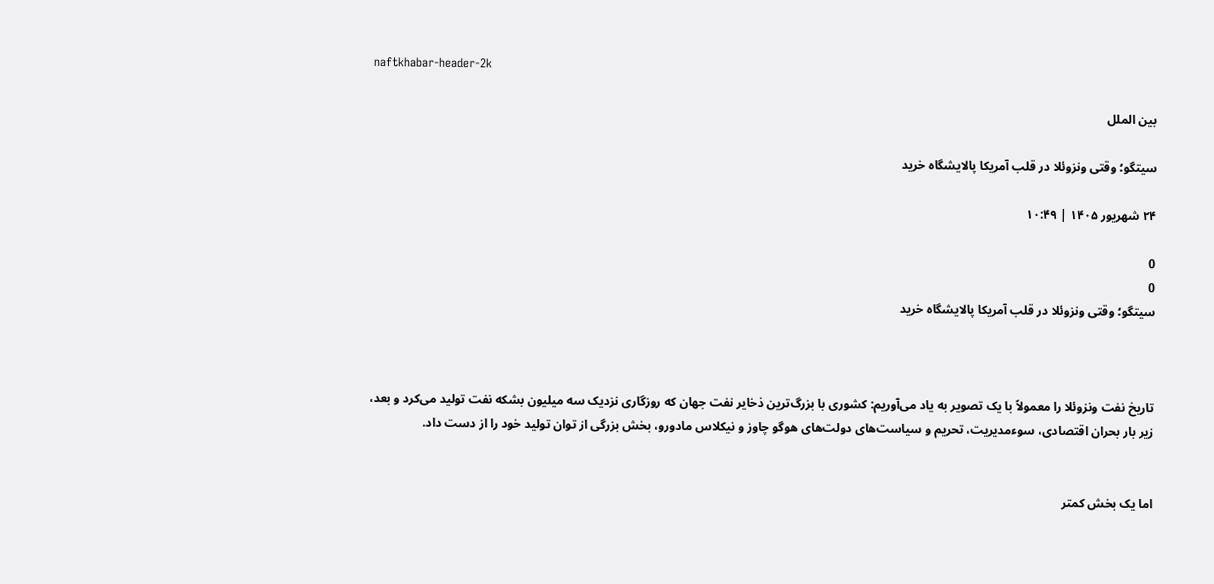naftkhabar-header-2k

بین الملل

سیتگو؛ وقتی ونزوئلا در قلب آمریکا پالایشگاه خرید

۲۴ شهریور ۱۴۰۵ | ۱۰:۴۹

0
0
سیتگو؛ وقتی ونزوئلا در قلب آمریکا پالایشگاه خرید



تاریخ نفت ونزوئلا را معمولاً با یک تصویر به یاد می‌آوریم: کشوری با بزرگ‌ترین ذخایر نفت جهان که روزگاری نزدیک سه میلیون بشکه نفت تولید می‌کرد و بعد، زیر بار بحران اقتصادی، سوءمدیریت، تحریم و سیاست‌های دولت‌های هوگو چاوز و نیکلاس مادورو، بخش بزرگی از توان تولید خود را از دست داد.


اما یک بخش کمتر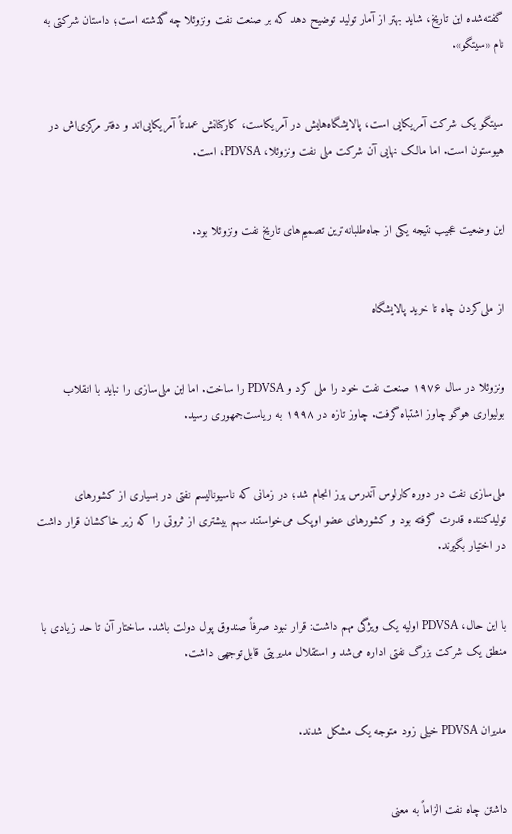گفته‌شده این تاریخ، شاید بهتر از آمار تولید توضیح دهد که بر صنعت نفت ونزوئلا چه گذشته است؛ داستان شرکتی به نام «سیتگو».


سیتگو یک شرکت آمریکایی است، پالایشگاه‌هایش در آمریکاست، کارکنانش عمدتاً آمریکایی‌اند و دفتر مرکزی‌اش در هیوستون است. اما مالک نهایی آن شرکت ملی نفت ونزوئلا، PDVSA، است.


این وضعیت عجیب نتیجه یکی از جاه‌طلبانه‌ترین تصمیم‌های تاریخ نفت ونزوئلا بود.


از ملی‌کردن چاه تا خرید پالایشگاه


ونزوئلا در سال ۱۹۷۶ صنعت نفت خود را ملی کرد و PDVSA را ساخت. اما این ملی‌سازی را نباید با انقلاب بولیواری هوگو چاوز اشتباه گرفت. چاوز تازه در ۱۹۹۸ به ریاست‌جمهوری رسید.


ملی‌سازی نفت در دوره کارلوس آندرس پرز انجام شد؛ در زمانی که ناسیونالیسم نفتی در بسیاری از کشورهای تولیدکننده قدرت گرفته بود و کشورهای عضو اوپک می‌خواستند سهم بیشتری از ثروتی را که زیر خاکشان قرار داشت در اختیار بگیرند.


با این حال، PDVSA اولیه یک ویژگی مهم داشت: قرار نبود صرفاً صندوق پول دولت باشد. ساختار آن تا حد زیادی با منطق یک شرکت بزرگ نفتی اداره می‌شد و استقلال مدیریتی قابل‌توجهی داشت.


مدیران PDVSA خیلی زود متوجه یک مشکل شدند.


داشتن چاه نفت الزاماً به معنی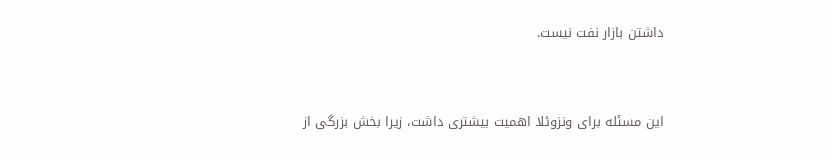داشتن بازار نفت نیست.


این مسئله برای ونزوئلا اهمیت بیشتری داشت، زیرا بخش بزرگی از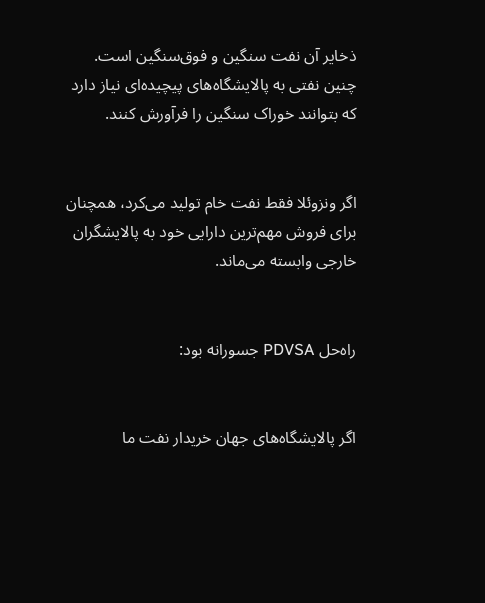ذخایر آن نفت سنگین و فوق‌سنگین است. چنین نفتی به پالایشگاه‌های پیچیده‌ای نیاز دارد که بتوانند خوراک سنگین را فرآورش کنند.


اگر ونزوئلا فقط نفت خام تولید می‌کرد، همچنان برای فروش مهم‌ترین دارایی خود به پالایشگران خارجی وابسته می‌ماند.


راه‌حل PDVSA جسورانه بود:


اگر پالایشگاه‌های جهان خریدار نفت ما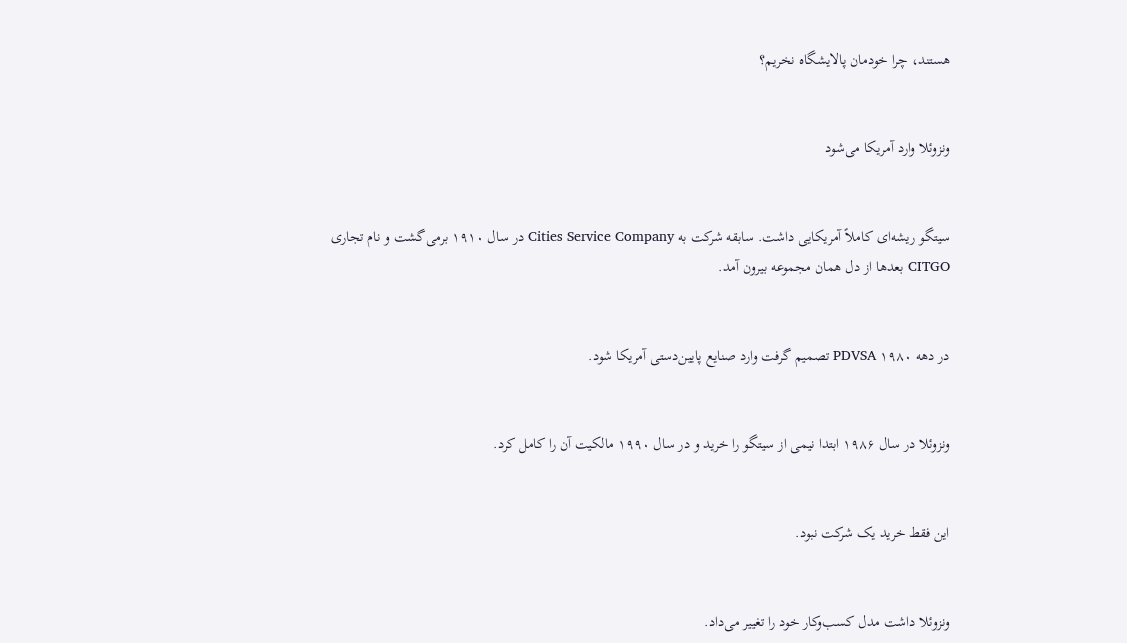هستند، چرا خودمان پالایشگاه نخریم؟


ونزوئلا وارد آمریکا می‌شود


سیتگو ریشه‌ای کاملاً آمریکایی داشت. سابقه شرکت به Cities Service Company در سال ۱۹۱۰ برمی‌گشت و نام تجاری CITGO بعدها از دل همان مجموعه بیرون آمد.


در دهه ۱۹۸۰ PDVSA تصمیم گرفت وارد صنایع پایین‌دستی آمریکا شود.


ونزوئلا در سال ۱۹۸۶ ابتدا نیمی از سیتگو را خرید و در سال ۱۹۹۰ مالکیت آن را کامل کرد.


این فقط خرید یک شرکت نبود.


ونزوئلا داشت مدل کسب‌وکار خود را تغییر می‌داد.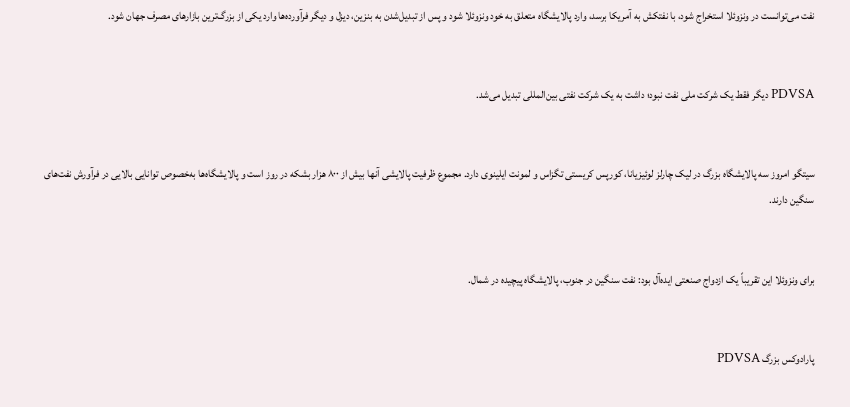نفت می‌توانست در ونزوئلا استخراج شود، با نفتکش به آمریکا برسد، وارد پالایشگاه متعلق به خود ونزوئلا شود و پس از تبدیل‌شدن به بنزین، دیزل و دیگر فرآورده‌ها وارد یکی از بزرگ‌ترین بازارهای مصرف جهان شود.


PDVSA دیگر فقط یک شرکت ملی نفت نبود؛ داشت به یک شرکت نفتی بین‌المللی تبدیل می‌شد.


سیتگو امروز سه پالایشگاه بزرگ در لیک چارلز لوئیزیانا، کورپس کریستی تگزاس و لمونت ایلینوی دارد. مجموع ظرفیت پالایشی آنها بیش از ۸۰۰ هزار بشکه در روز است و پالایشگاه‌ها به‌خصوص توانایی بالایی در فرآورش نفت‌های سنگین دارند.


برای ونزوئلا این تقریباً یک ازدواج صنعتی ایده‌آل بود: نفت سنگین در جنوب، پالایشگاه پیچیده در شمال.


پارادوکس بزرگ PDVSA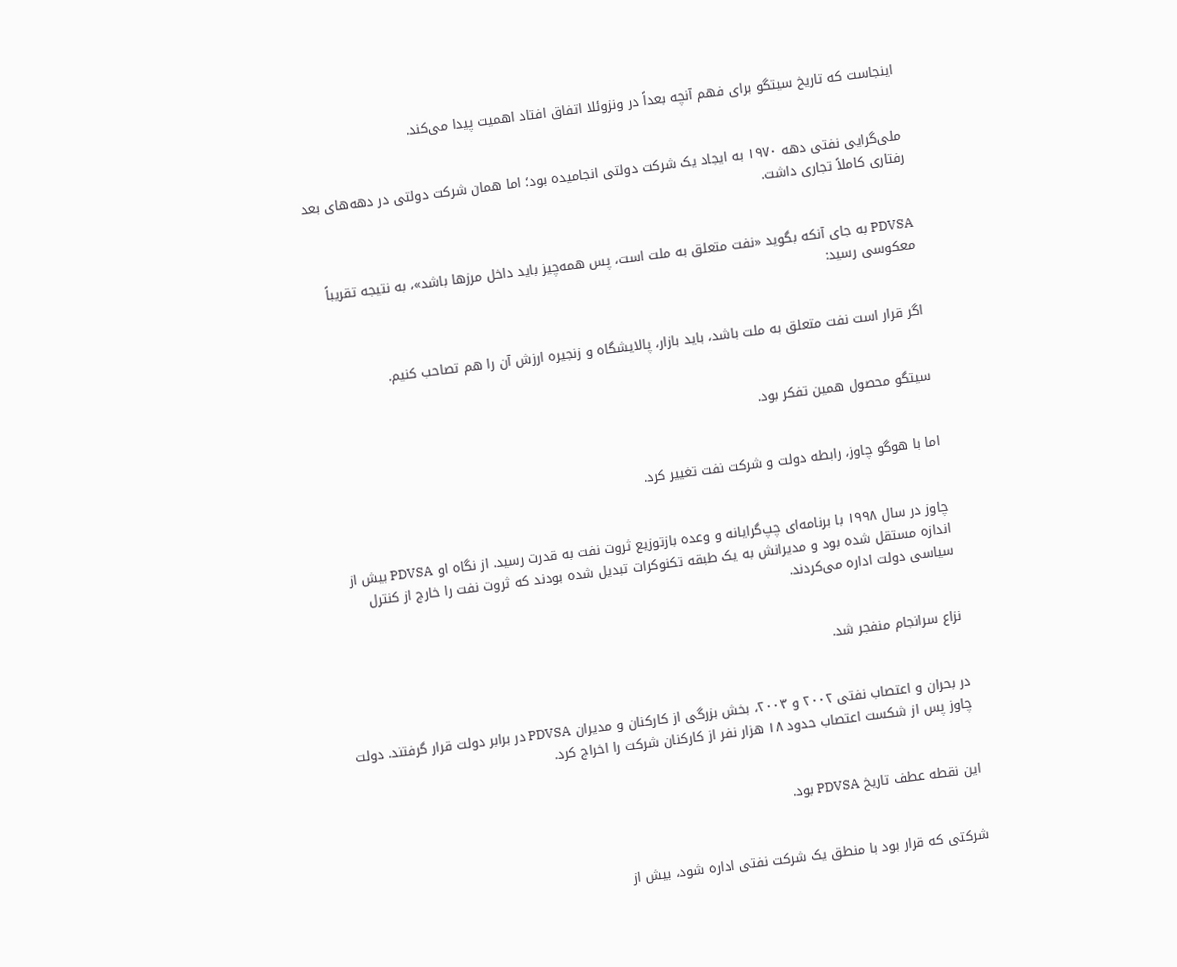اینجاست که تاریخ سیتگو برای فهم آنچه بعداً در ونزوئلا اتفاق افتاد اهمیت پیدا می‌کند.


ملی‌گرایی نفتی دهه ۱۹۷۰ به ایجاد یک شرکت دولتی انجامیده بود؛ اما همان شرکت دولتی در دهه‌های بعد رفتاری کاملاً تجاری داشت.


PDVSA به جای آنکه بگوید «نفت متعلق به ملت است، پس همه‌چیز باید داخل مرزها باشد»، به نتیجه تقریباً معکوسی رسید:


اگر قرار است نفت متعلق به ملت باشد، باید بازار، پالایشگاه و زنجیره ارزش آن را هم تصاحب کنیم.


سیتگو محصول همین تفکر بود.


اما با هوگو چاوز، رابطه دولت و شرکت نفت تغییر کرد.


چاوز در سال ۱۹۹۸ با برنامه‌ای چپ‌گرایانه و وعده بازتوزیع ثروت نفت به قدرت رسید. از نگاه او PDVSA بیش از اندازه مستقل شده بود و مدیرانش به یک طبقه تکنوکرات تبدیل شده بودند که ثروت نفت را خارج از کنترل سیاسی دولت اداره می‌کردند.


نزاع سرانجام منفجر شد.


در بحران و اعتصاب نفتی ۲۰۰۲ و ۲۰۰۳، بخش بزرگی از کارکنان و مدیران PDVSA در برابر دولت قرار گرفتند. دولت چاوز پس از شکست اعتصاب حدود ۱۸ هزار نفر از کارکنان شرکت را اخراج کرد.


این نقطه عطف تاریخ PDVSA بود.


شرکتی که قرار بود با منطق یک شرکت نفتی اداره شود، بیش از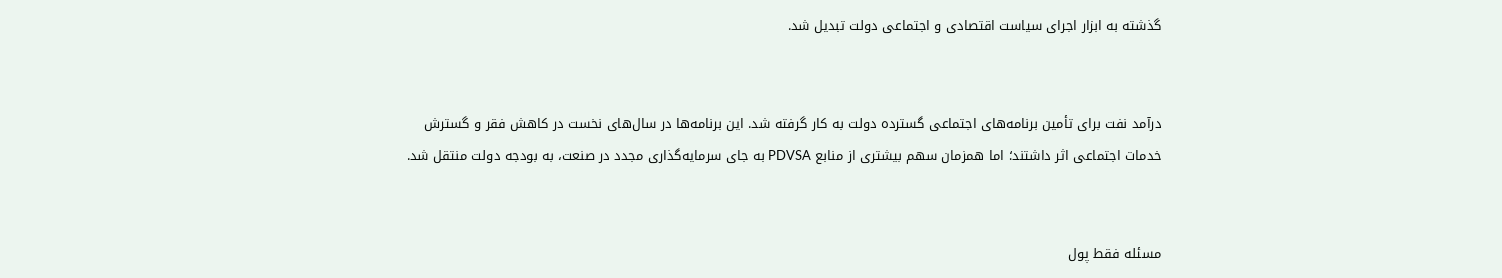گذشته به ابزار اجرای سیاست اقتصادی و اجتماعی دولت تبدیل شد.


درآمد نفت برای تأمین برنامه‌های اجتماعی گسترده دولت به کار گرفته شد. این برنامه‌ها در سال‌های نخست در کاهش فقر و گسترش خدمات اجتماعی اثر داشتند؛ اما همزمان سهم بیشتری از منابع PDVSA به جای سرمایه‌گذاری مجدد در صنعت، به بودجه دولت منتقل شد.


مسئله فقط پول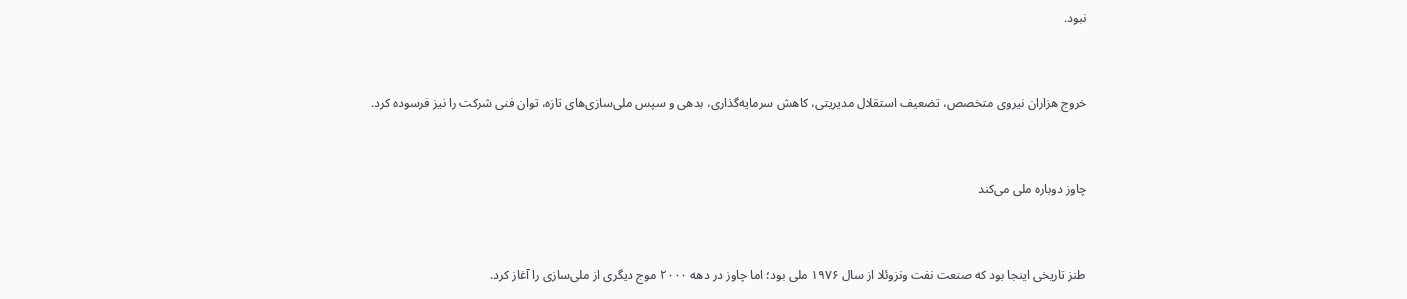نبود.


خروج هزاران نیروی متخصص، تضعیف استقلال مدیریتی، کاهش سرمایه‌گذاری، بدهی و سپس ملی‌سازی‌های تازه، توان فنی شرکت را نیز فرسوده کرد.


چاوز دوباره ملی می‌کند


طنز تاریخی اینجا بود که صنعت نفت ونزوئلا از سال ۱۹۷۶ ملی بود؛ اما چاوز در دهه ۲۰۰۰ موج دیگری از ملی‌سازی را آغاز کرد.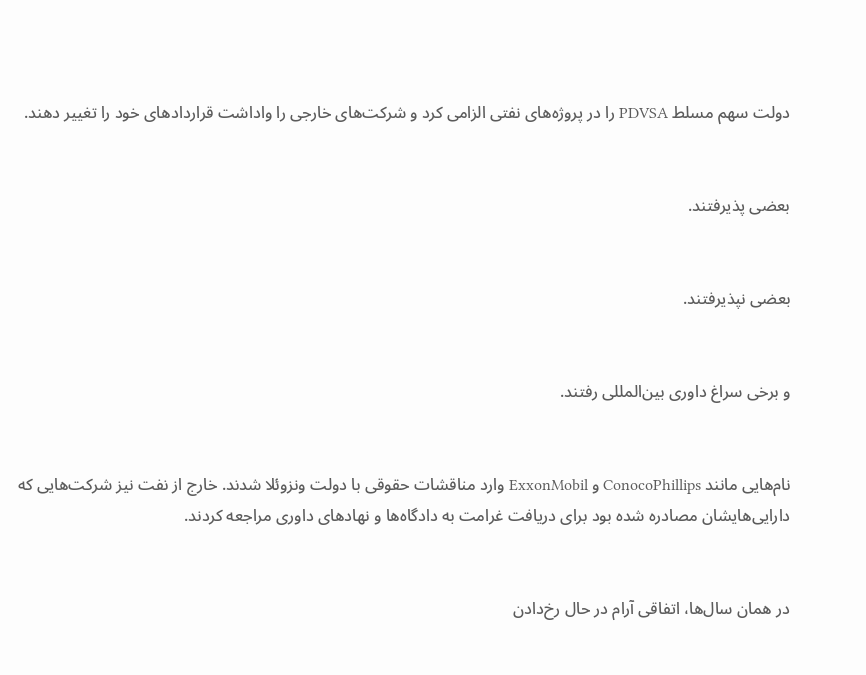دولت سهم مسلط PDVSA را در پروژه‌های نفتی الزامی کرد و شرکت‌های خارجی را واداشت قراردادهای خود را تغییر دهند.


بعضی پذیرفتند.


بعضی نپذیرفتند.


و برخی سراغ داوری بین‌المللی رفتند.


نام‌هایی مانند ConocoPhillips و ExxonMobil وارد مناقشات حقوقی با دولت ونزوئلا شدند. خارج از نفت نیز شرکت‌هایی که دارایی‌هایشان مصادره شده بود برای دریافت غرامت به دادگاه‌ها و نهادهای داوری مراجعه کردند.


در همان سال‌ها، اتفاقی آرام در حال رخ‌دادن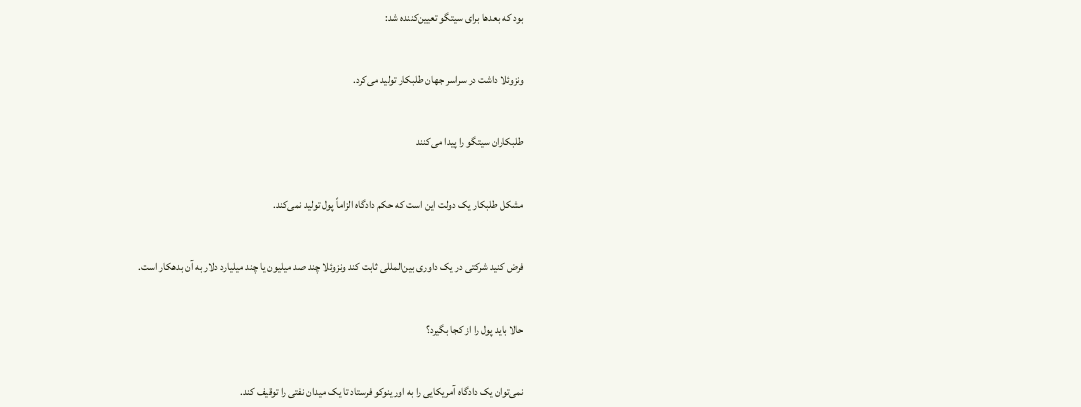بود که بعدها برای سیتگو تعیین‌کننده شد:


ونزوئلا داشت در سراسر جهان طلبکار تولید می‌کرد.


طلبکاران سیتگو را پیدا می‌کنند


مشکل طلبکار یک دولت این است که حکم دادگاه الزاماً پول تولید نمی‌کند.


فرض کنید شرکتی در یک داوری بین‌المللی ثابت کند ونزوئلا چند صد میلیون یا چند میلیارد دلار به آن بدهکار است.


حالا باید پول را از کجا بگیرد؟


نمی‌توان یک دادگاه آمریکایی را به اورینوکو فرستاد تا یک میدان نفتی را توقیف کند.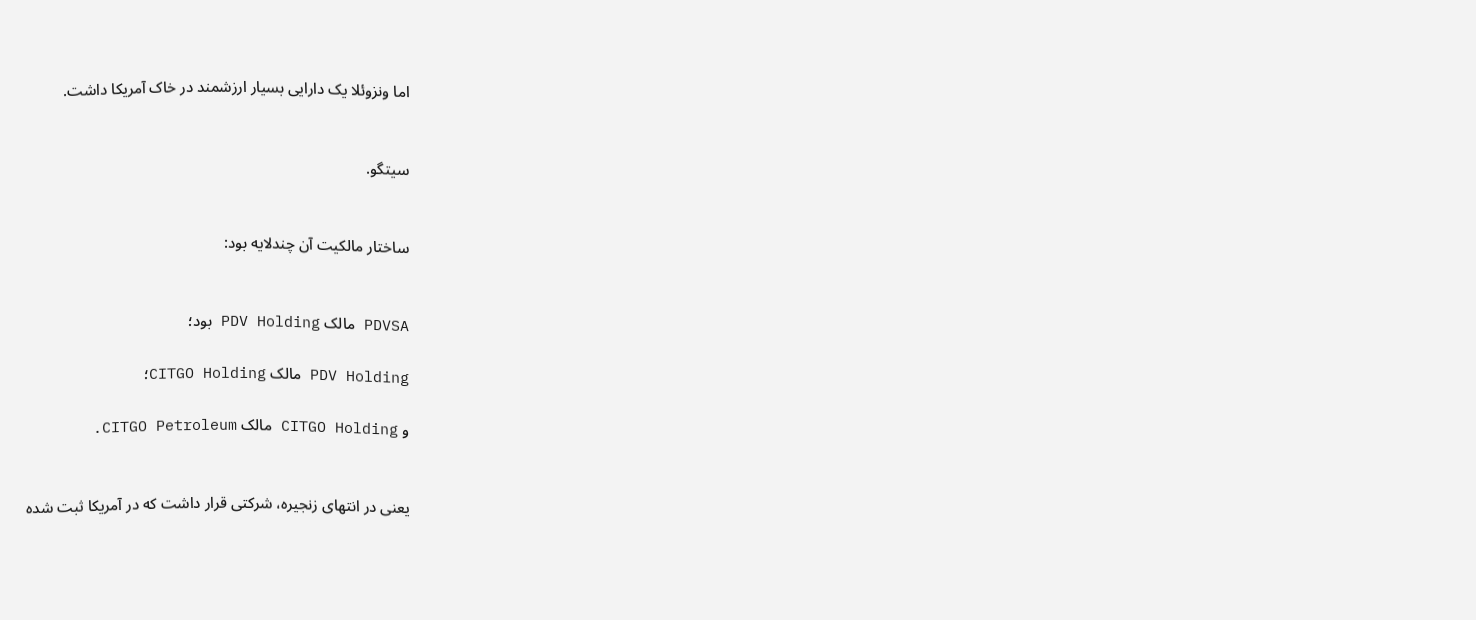اما ونزوئلا یک دارایی بسیار ارزشمند در خاک آمریکا داشت.


سیتگو.


ساختار مالکیت آن چندلایه بود:


PDVSA مالک PDV Holding بود؛

PDV Holding مالک CITGO Holding؛

و CITGO Holding مالک CITGO Petroleum.


یعنی در انتهای زنجیره، شرکتی قرار داشت که در آمریکا ثبت شده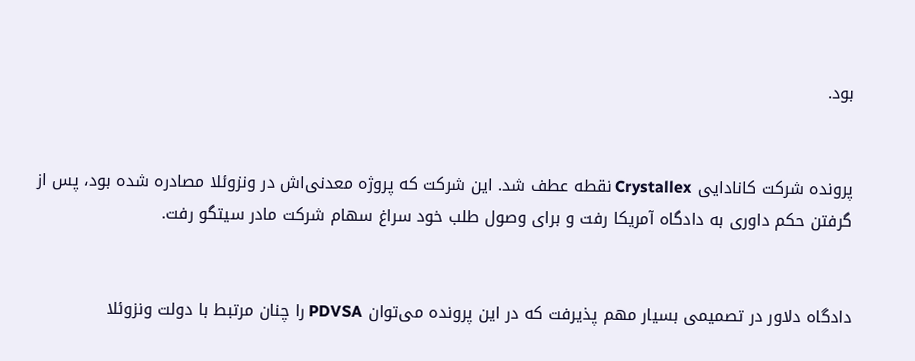بود.


پرونده شرکت کانادایی Crystallex نقطه عطف شد. این شرکت که پروژه معدنی‌اش در ونزوئلا مصادره شده بود، پس از گرفتن حکم داوری به دادگاه آمریکا رفت و برای وصول طلب خود سراغ سهام شرکت مادر سیتگو رفت.


دادگاه دلاور در تصمیمی بسیار مهم پذیرفت که در این پرونده می‌توان PDVSA را چنان مرتبط با دولت ونزوئلا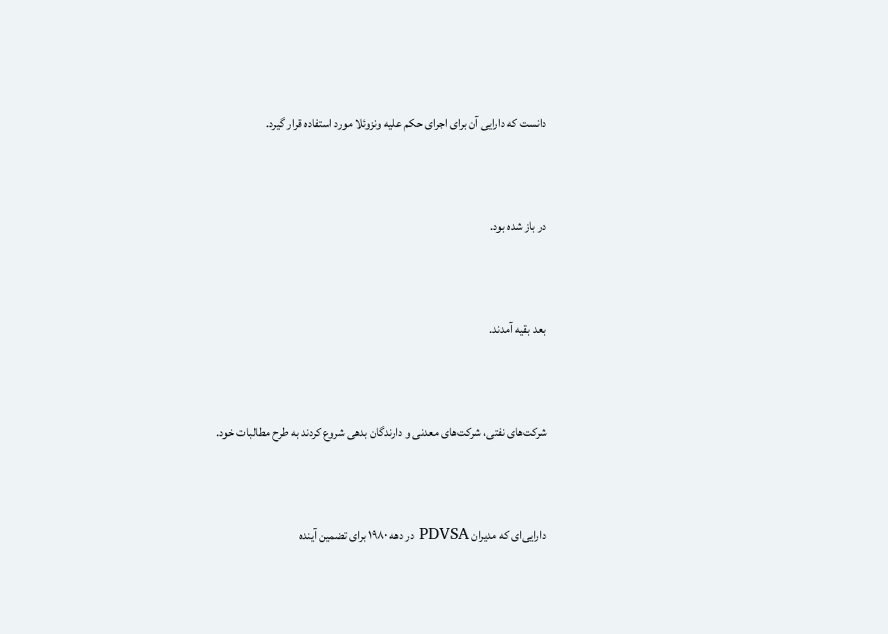دانست که دارایی آن برای اجرای حکم علیه ونزوئلا مورد استفاده قرار گیرد.


در باز شده بود.


بعد بقیه آمدند.


شرکت‌های نفتی، شرکت‌های معدنی و دارندگان بدهی شروع کردند به طرح مطالبات خود.


دارایی‌ای که مدیران PDVSA در دهه ۱۹۸۰ برای تضمین آینده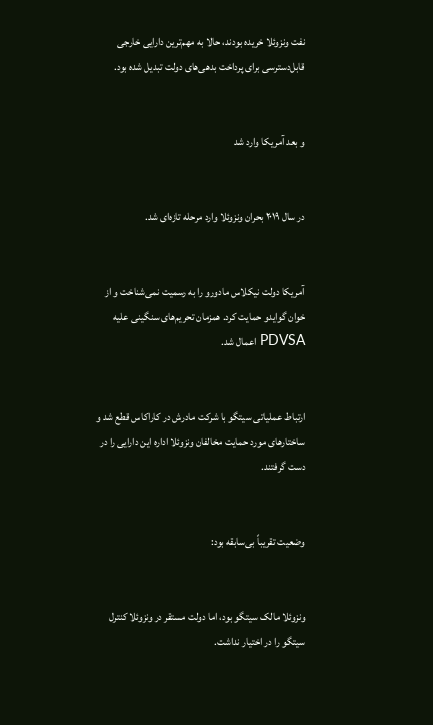نفت ونزوئلا خریده بودند، حالا به مهم‌ترین دارایی خارجی قابل‌دسترسی برای پرداخت بدهی‌های دولت تبدیل شده بود.


و بعد آمریکا وارد شد


در سال ۲۰۱۹ بحران ونزوئلا وارد مرحله تازه‌ای شد.


آمریکا دولت نیکلاس مادورو را به رسمیت نمی‌شناخت و از خوان گوایدو حمایت کرد. همزمان تحریم‌های سنگینی علیه PDVSA اعمال شد.


ارتباط عملیاتی سیتگو با شرکت مادرش در کاراکاس قطع شد و ساختارهای مورد حمایت مخالفان ونزوئلا اداره این دارایی را در دست گرفتند.


وضعیت تقریباً بی‌سابقه بود:


ونزوئلا مالک سیتگو بود، اما دولت مستقر در ونزوئلا کنترل سیتگو را در اختیار نداشت.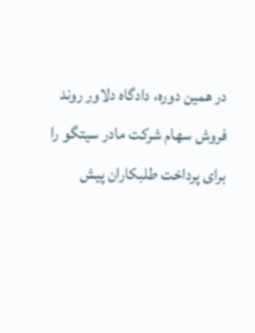در همین دوره، دادگاه دلاور روند فروش سهام شرکت مادر سیتگو را برای پرداخت طلبکاران پیش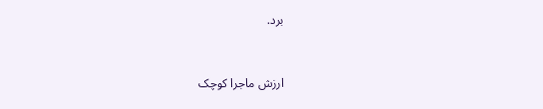برد.


ارزش ماجرا کوچک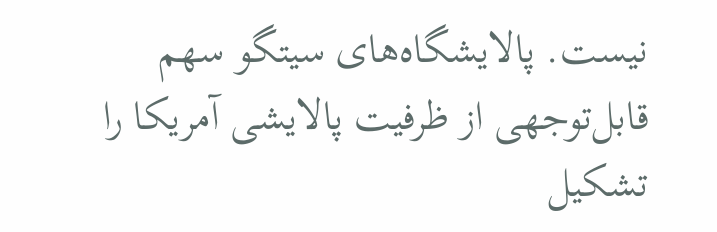نیست. پالایشگاه‌های سیتگو سهم قابل‌توجهی از ظرفیت پالایشی آمریکا را تشکیل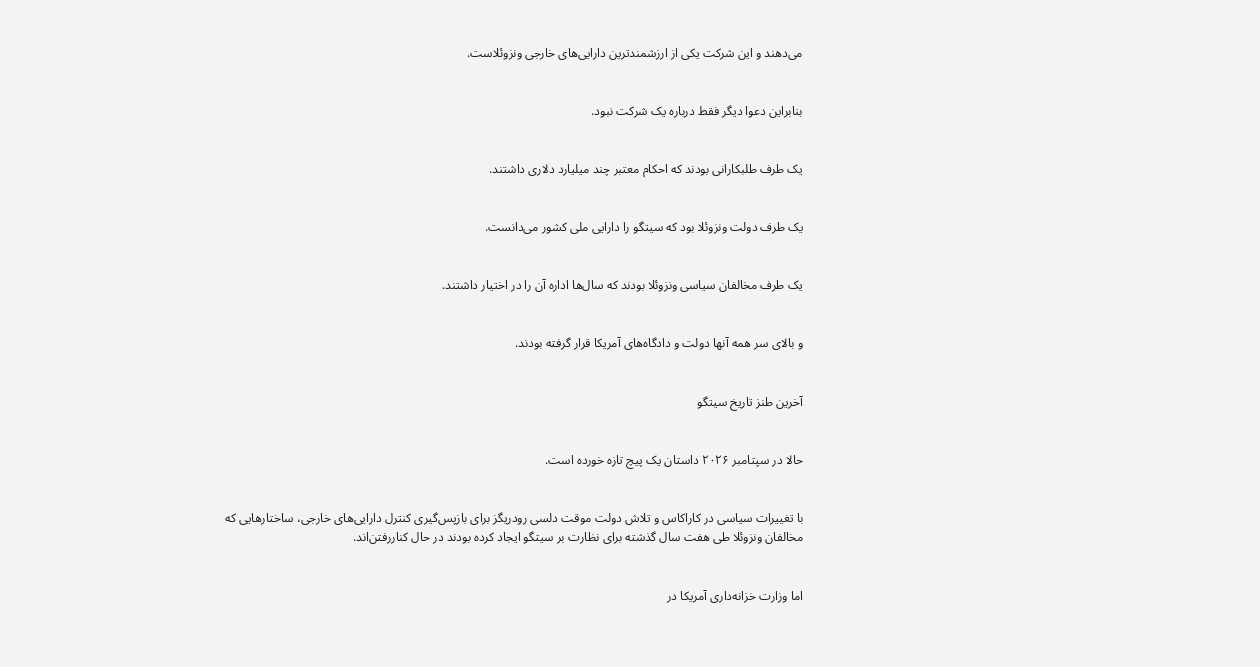می‌دهند و این شرکت یکی از ارزشمندترین دارایی‌های خارجی ونزوئلاست.


بنابراین دعوا دیگر فقط درباره یک شرکت نبود.


یک طرف طلبکارانی بودند که احکام معتبر چند میلیارد دلاری داشتند.


یک طرف دولت ونزوئلا بود که سیتگو را دارایی ملی کشور می‌دانست.


یک طرف مخالفان سیاسی ونزوئلا بودند که سال‌ها اداره آن را در اختیار داشتند.


و بالای سر همه آنها دولت و دادگاه‌های آمریکا قرار گرفته بودند.


آخرین طنز تاریخ سیتگو


حالا در سپتامبر ۲۰۲۶ داستان یک پیچ تازه خورده است.


با تغییرات سیاسی در کاراکاس و تلاش دولت موقت دلسی رودریگز برای بازپس‌گیری کنترل دارایی‌های خارجی، ساختارهایی که مخالفان ونزوئلا طی هفت سال گذشته برای نظارت بر سیتگو ایجاد کرده بودند در حال کناررفتن‌اند.


اما وزارت خزانه‌داری آمریکا در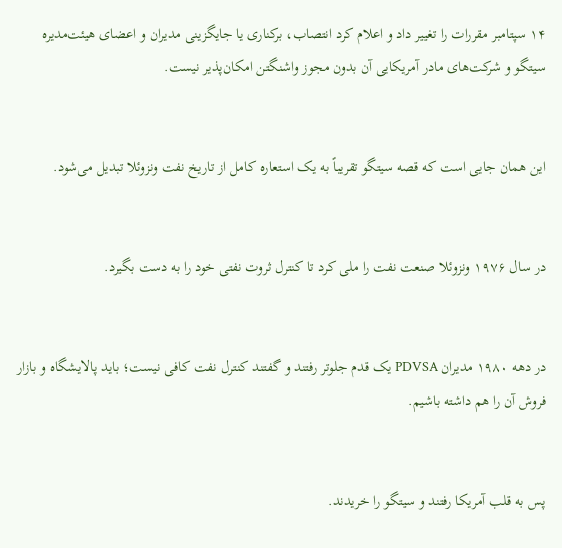۱۴ سپتامبر مقررات را تغییر داد و اعلام کرد انتصاب، برکناری یا جایگزینی مدیران و اعضای هیئت‌مدیره سیتگو و شرکت‌های مادر آمریکایی آن بدون مجوز واشنگتن امکان‌پذیر نیست.


این همان جایی است که قصه سیتگو تقریباً به یک استعاره کامل از تاریخ نفت ونزوئلا تبدیل می‌شود.


در سال ۱۹۷۶ ونزوئلا صنعت نفت را ملی کرد تا کنترل ثروت نفتی خود را به دست بگیرد.


در دهه ۱۹۸۰ مدیران PDVSA یک قدم جلوتر رفتند و گفتند کنترل نفت کافی نیست؛ باید پالایشگاه و بازار فروش آن را هم داشته باشیم.


پس به قلب آمریکا رفتند و سیتگو را خریدند.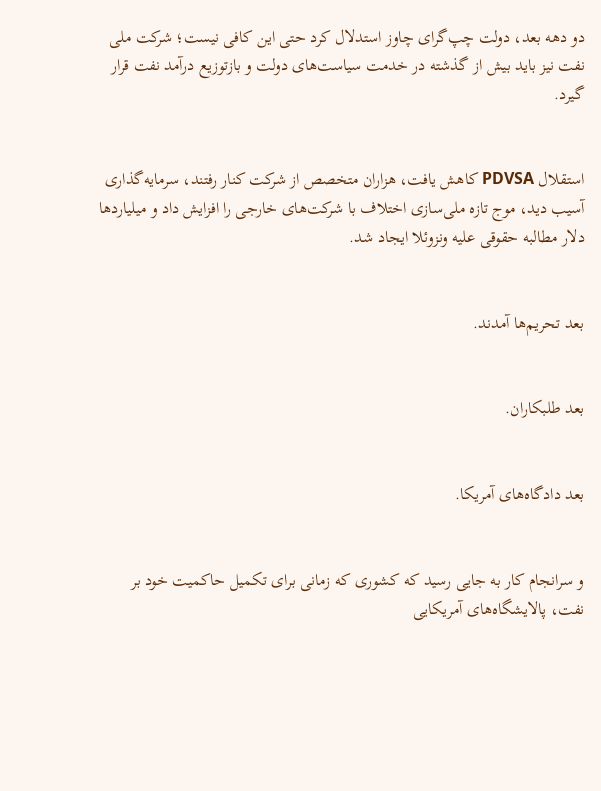دو دهه بعد، دولت چپ‌گرای چاوز استدلال کرد حتی این کافی نیست؛ شرکت ملی نفت نیز باید بیش از گذشته در خدمت سیاست‌های دولت و بازتوزیع درآمد نفت قرار گیرد.


استقلال PDVSA کاهش یافت، هزاران متخصص از شرکت کنار رفتند، سرمایه‌گذاری آسیب دید، موج تازه ملی‌سازی اختلاف با شرکت‌های خارجی را افزایش داد و میلیاردها دلار مطالبه حقوقی علیه ونزوئلا ایجاد شد.


بعد تحریم‌ها آمدند.


بعد طلبکاران.


بعد دادگاه‌های آمریکا.


و سرانجام کار به جایی رسید که کشوری که زمانی برای تکمیل حاکمیت خود بر نفت، پالایشگاه‌های آمریکایی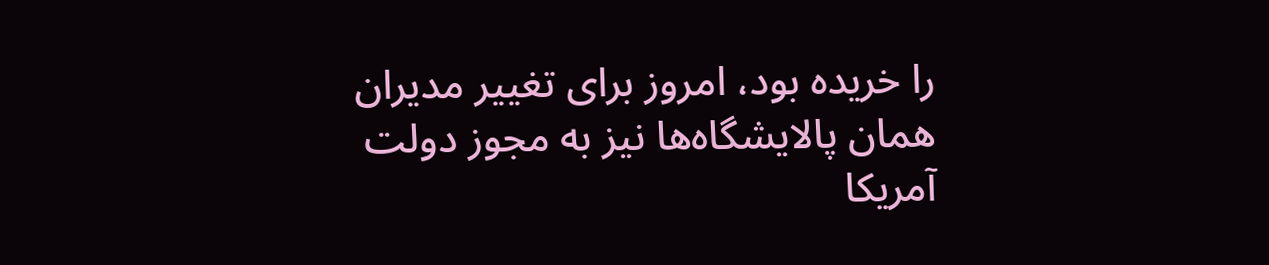را خریده بود، امروز برای تغییر مدیران همان پالایشگاه‌ها نیز به مجوز دولت آمریکا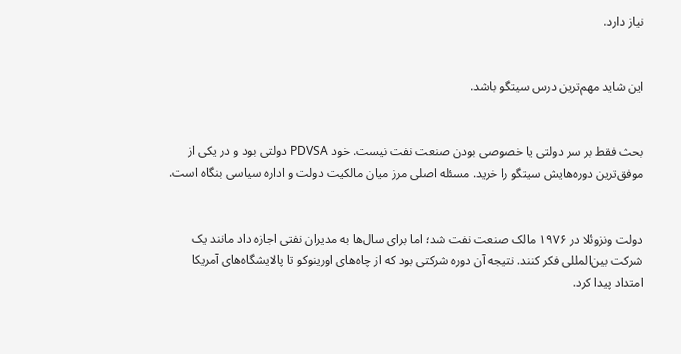نیاز دارد.


این شاید مهم‌ترین درس سیتگو باشد.


بحث فقط بر سر دولتی یا خصوصی بودن صنعت نفت نیست. خود PDVSA دولتی بود و در یکی از موفق‌ترین دوره‌هایش سیتگو را خرید. مسئله اصلی مرز میان مالکیت دولت و اداره سیاسی بنگاه است.


دولت ونزوئلا در ۱۹۷۶ مالک صنعت نفت شد؛ اما برای سال‌ها به مدیران نفتی اجازه داد مانند یک شرکت بین‌المللی فکر کنند. نتیجه آن دوره شرکتی بود که از چاه‌های اورینوکو تا پالایشگاه‌های آمریکا امتداد پیدا کرد.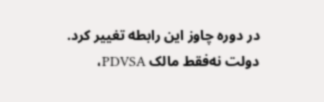در دوره چاوز این رابطه تغییر کرد. دولت نه‌فقط مالک PDVSA،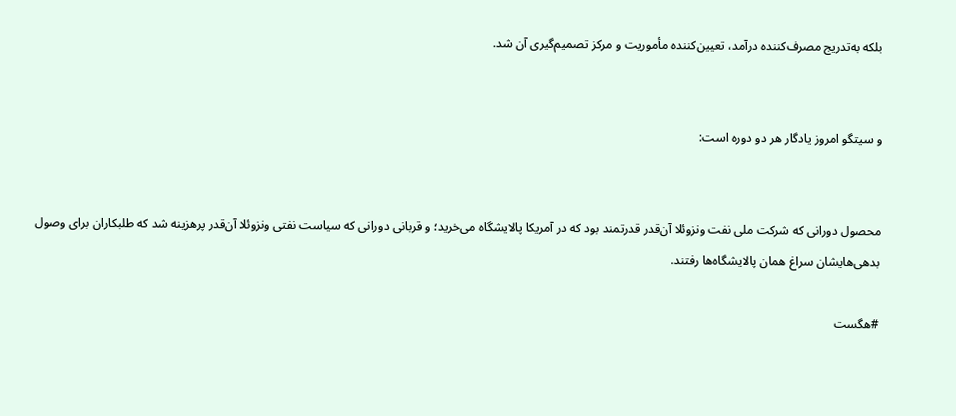بلکه به‌تدریج مصرف‌کننده درآمد، تعیین‌کننده مأموریت و مرکز تصمیم‌گیری آن شد.


و سیتگو امروز یادگار هر دو دوره است:


محصول دورانی که شرکت ملی نفت ونزوئلا آن‌قدر قدرتمند بود که در آمریکا پالایشگاه می‌خرید؛ و قربانی دورانی که سیاست نفتی ونزوئلا آن‌قدر پرهزینه شد که طلبکاران برای وصول بدهی‌هایشان سراغ همان پالایشگاه‌ها رفتند.

#هگست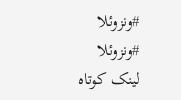#ونزوئلا
#ونزوئلا
لینک کوتاه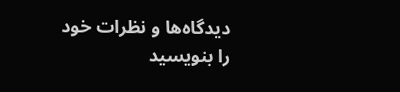دیدگاه‌ها و نظرات خود را بنویسید